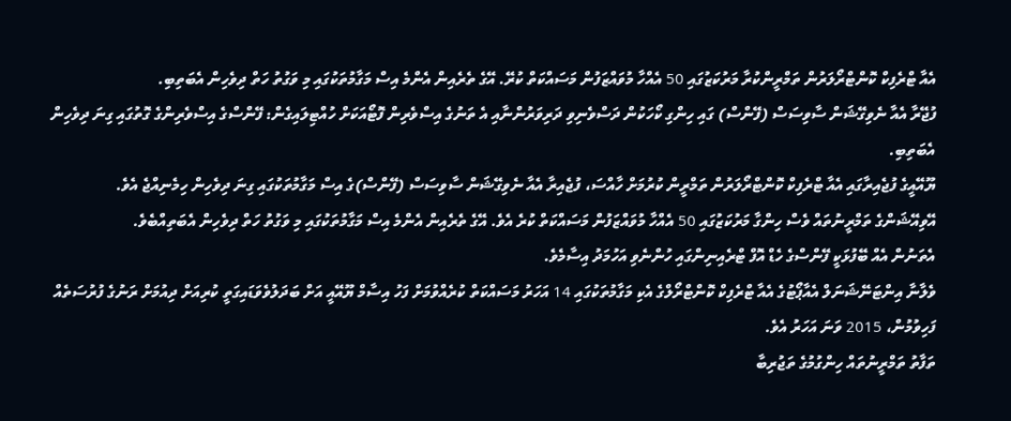އެއާ ޓްރެފިކް ކޮންޓްރޯލަރުން ތަމްރީންކުރާ މަރުކަޒުގައި 50 އެއްހާ މުވައްޒަފުން މަސައްކަތް ކުރޭ. އޭގެ ތެރެއިން އެންމެ އިސް މަގާމުތަކުގައި މި ވަގުތު ހަތް ދިވެހިން އެބަތިބި.
ފުޖޭރާ އެއާ ނެވިގޭޝަން ސާވިސަސް (ފޭންސް) ގައި ހިންގި ކޯހަކުން ދަސްވެނިވި ދަރިވަރުންނާއި އެ ތަނުގެ އިސްވެރިން ފޮޓޯއަކަށް ހުއްޓިލައިގެން: ފޭންސްގެ އިސްވެރިންގެ ގޮތުގައި ގިނަ ދިވެހިން އެބަތިބި.
ޔޫއޭއީގެ ފުޖެއިރާގައި އެއާ ޓްރެފިކް ކޮންޓްރޯލަރުން ތަމްރީން ކުރުމަށް ހާއްސަ، ފުޖެއިރާ އެއާ ނެވިގޭޝަން ސާވިސަސް (ފޭންސް)ގެ އިސް މަގާމުތަކުގައި ގިނަ ދިވެހިން ހިމެނިއްޖެ އެވެ.
އޭވިއޭޝަންގެ ތަމްރީނުތައް ވެސް ހިންގާ މަރުކަޒުގައި 50 އެއްހާ މުވައްޒަފުން މަސައްކަތް ކުރެ އެވެ. އޭގެ ތެރެއިން އެންމެ އިސް މަގާމުތަކުގައި މި ވަގުތު ހަތް ދިވެހިން އެބަތިއްބެވެ.
އެތަނުން އެއް ބޭފުޅަކީ ފޭންސްގެ ހެޑް އޮފް ޓްރެއިނިންގައި ހުންނެވި އަހުމަދު އިސާމެވެ.
ވެލާނާ އިންޓަނޭޝަނަލް އެއާޕޯޓުގެ އެއާ ޓްރެފިކް ކޮންޓްރޯލްގެ އެކި މަގާމުތަކުގައި 14 އަހަރު މަސައްކަތް ކުރެއްވުމަށް ފަހު އިސާމް ޔޫއޭއީ އަށް ބަދަލުވެވަޑައިގަތީ ކުރިއަށް ދިއުމަށް ރަނުގެ ފުރުސަތެއް ފަހިވުމުން، 2015 ވަނަ އަހަރު އެވެ.
ތަފާތު ތަމްރީނުތައް ހިންގުމުގެ ތަޖުރިބާ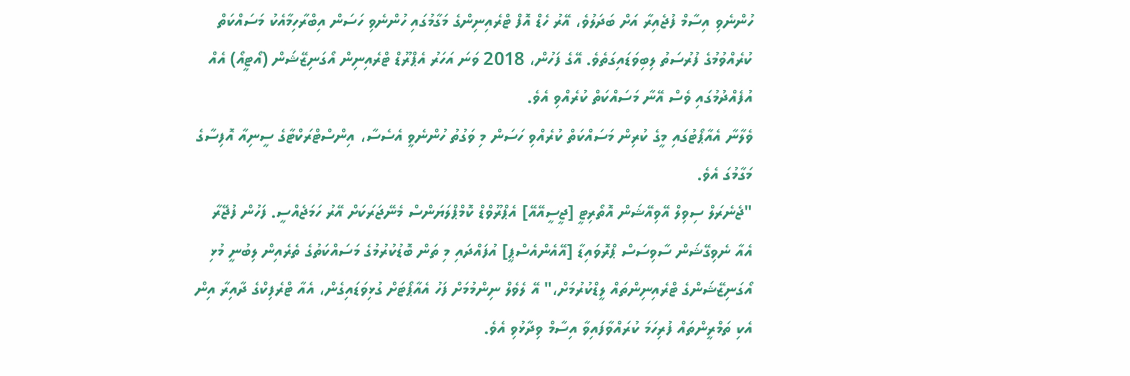ހުންނެވި އިސާމް ފުޖެއިރާ އަށް ބަދަލުވެ، އޭރު ހެޑް އޮފް ޓްރެއިނިންގެ މަގާމުގައި ހުންނެވި ހަސަން އިބްރާހިމާއެކު މަސައްކަތް ކުރެއްވުމުގެ ފުރުސަތު ލިބިވަޑައިގަތެވެ. އޭގެ ފަހުން، 2018 ވަނަ އަހަރު އެޕްރޫޑް ޓްރެއިނިން އޯގަނިޒޭޝަން (އޯޓީއޯ) އެއް އުފެއްދުމުގައި ވެސް އޭނާ މަސައްކަތް ކުރެއްވި އެވެ.
ވެލާނާ އެއާޕޯޓުގައި މީގެ ކުރިން މަސައްކަތް ކުރެއްވި ހަސަން މި ވަގުތު ހުންނެވީ އެސެސާ، އިންސްޓްރަކްޓާގެ ސީނިއާ އޮފިސާގެ މަގާމުގަ އެވެ.
"ޖެނެރަލް ސިވިލް އޭވިއޭޝަން އޮތޯރިޓީ [ޖީސީއޭއޭ] އެޕްރޫވްޑް ކޮމްޕްލަޔަންސް މެނޭޖަރަކަށް އޭރު ހަމަޖެއްސީ. ފަހުން ފުޖޭރާ އެއާ ނެވިގޭޝަން ސާވިސަސް ޕްރޮވައިޑާ [އޭއެންއެސްޕީ] އުފައްދައި މި ތަން ބޮޑުކުރުމުގެ މަސައްކަތުގެ ތެރެއިން ލިބުނީ މުޅި އޯގަނިޒޭޝަންގެ ޓްރެއިނިންތައް ލީޑްކުރުމަށް،" އޭ ލެވެލް ނިންމުމަށް ފަހު އެއާޕޯޓަށް ގުޅިވަޑައިގެން، އެއާ ޓްރެފިކްގެ ދާއިރާ އިން އެކި ތަމްރީންތައް ފުރިހަމަ ކުރައްވާފައިވާ އިސާމް ވިދާޅުވި އެވެ.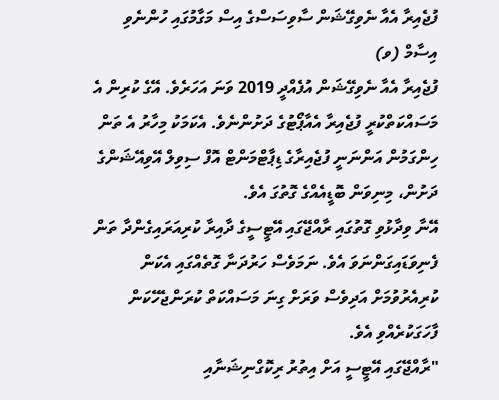ފުޖެއިރާ އެއާ ނެވިގޭޝަން ސާވިސަސްގެ އިސް މަގާމުގައި ހުންނެވި އިސާމް (ވ)
ފުޖެއިރާ އެއާ ނެވިގޭޝަން އުފެއްދީ 2019 ވަނަ އަހަރެވެ. އޭގެ ކުރިން އެ މަސައްކަތްކުރީ ފުޖެއިރާ އެއާޕޯޓުގެ ދަށުންނެވެ. އެކަމަކު މިހާރު އެ ތަން ހިންގަމުން އަންނަނީ ފުޖެއިރާގެ ޑިޕާޓްމަންޓް އޮފް ސިވިލް އޭވިއޭޝަންގެ ދަށުން، މިނިވަން ބޮޑީއެއްގެ ގޮތުގަ އެވެ.
އޭނާ ވިދާޅުވި ގޮތުގައި ރާއްޖޭގައި އޭޓީސީގެ ދާއިރާ ކުރިއަރައިގެންދާ ތަން ފެނިވަޑައިގަންނަވަ އެވެ. ނަމަވެސް ހަރުދަނާ ގޮތެއްގައި އެކަން ކުރިއެރުވުމަށް އަދިވެސް ވަރަށް ގިނަ މަސައްކަތް ކުރަންޖެހޭކަން ފާހަގަކުރެއްވި އެވެ.
"ރާއްޖޭގައި އޭޓީސީ އަށް އިތުރު ރިކޮގްނިޝަނާއި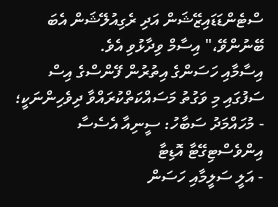ސްޓެންޑަޑައިޒޭޝަން އަދި ރެގިއުލޭޝަން އެބަ ބޭނުންވޭ،" އިސާމް ވިދާޅުވި އެވެ.
އިސާމާއި ހަސަންގެ އިތުރުން ފޭންސްގެ އިސް ސަފުގައި މި ވަގުތު މަސައްކަތްކުރައްވާ ދިވެހިންނަކީ؛
- މުހައްމަދު ސަބާހު: ސީނިއާ އެސެސާ އިންވެސްޓިގޭޓާ އޮޑިޓާ
- އަލީ ސަލީމާއި ހަސަން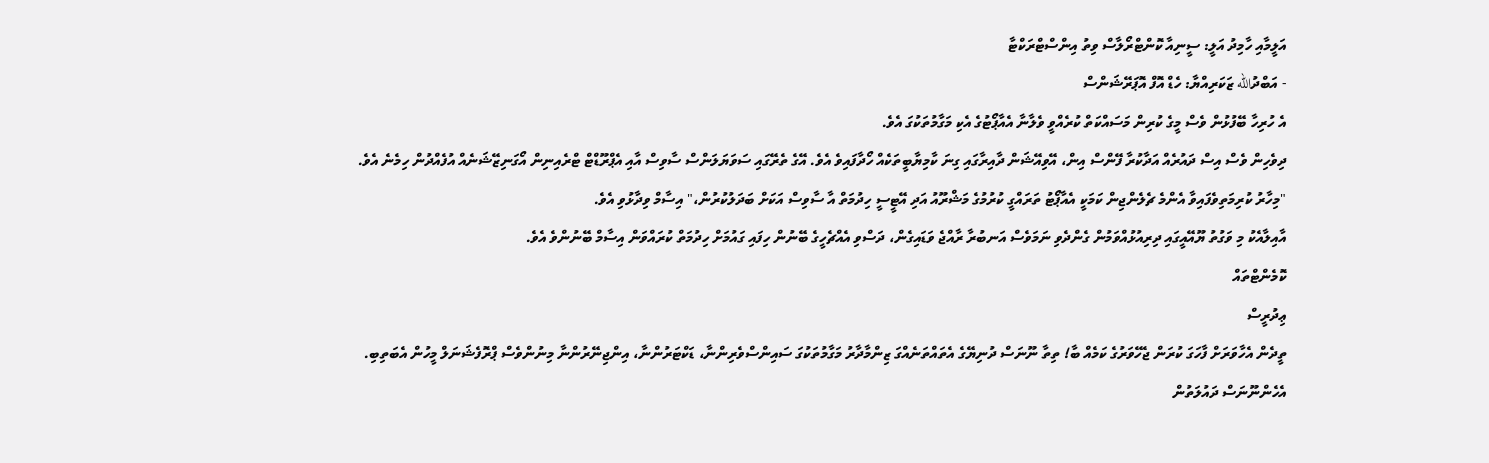އަލީމާއި ހާމިދު އަލީ: ސީނިއާ ކޮންޓްރޯލާސް ވިތު އިންސްޓްރަކްޓާ
- އަބްދުالله ޒަކަރިއްޔާ: ހެޑް އޮފް އޮޕަރޭޝަންސް
އެ ހުރިހާ ބޭފުޅުން ވެސް މީގެ ކުރިން މަސައްކަތް ކުރެއްވީ ވެލާނާ އެއާޕޯޓުގެ އެކި މަގާމުތަކުގަ އެވެ.
ދިވެހިން ވެސް އިސް ދައުރެއް އަދާކުރާ ފޭންސް އިން، އޭވިއޭޝަން ދާއިރާގައި ގިނަ ކާމިޔާބީތަކެއް ހޯދާފައިވެ އެވެ. އޭގެ ތެރޭގައި ސަވަޔަލަންސް ސާވިސް އާއި އެޕްރޫޑްޓް ޓްރެއިނިން އޯގަނިޒޭޝަނެއް އުފެއްދުން ހިމެނެ އެވެ.
"މިހާރު ކުރިމަތިވެފައިވާ އެންމެ ޗެލެންޖިން ކަމަކީ އެއާޕޯޓު ތަރައްގީ ކުރުމުގެ މަޝްރޫއު އަދި އޭޓީސީ ހިދުމަތް އާ ސާވިސް އަކަށް ބަދަލުކުރުން،" އިސާމް ވިދާޅުވި އެވެ.
އާއިލާއެކު މި ވަގުތު ޔޫއޭއީގައި ދިރިއުޅުއްވަމުން ގެންދެވި ނަމަވެސް އަނބުރާ ރާއްޖެ ވަޑައިގެން، ދަސްވި އެއްޗެހީގެ ބޭނުން ހިފައި ގައުމަށް ހިދުމަތް ކުރައްވަން އިސާމް ބޭނުންވެ އެވެ.
ކޮމެންޓްތައް
ޢިދުރީސް
ތީދެން އެހާވަރަށް ފާހަގަ ކުރަން ޖެހޭވަރުގެ ކަމެއް ބާ! ތިތާ ނޫނަސް ދުނިޔޭގެ އެތައްތަނެއްގަ ޒިންމާދާރު މަގާމުތަކުގަ ސައިންސްވެރިންނާ، ޑަކްޓަރުންނާ، އިންޖިނޭރުންނާ މިނުންވެސް ޕްރޮފެޝަނަލް މީހުން އެބަތިބި. އެހެންނޫނަސް ދައުލަތުން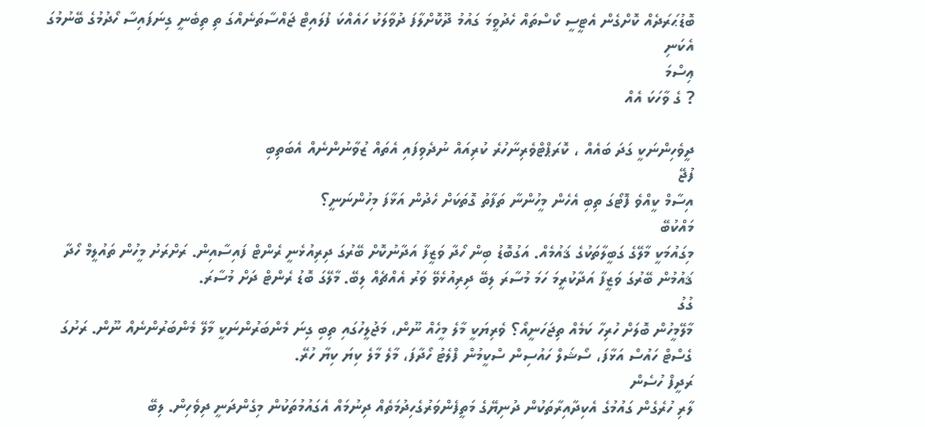ބޮޑުޙަރަދެއް ކޮށްގެން އެޓީސީ ކޯސްތައް ހެދުވީމަ ގައުމު ދޫކޮށްލާފަ ދުވާލަކު ހައެއްކަ ފުލައިޓް ޖައްސާތަނެއްގަ ތި ތިބެނީ ގިނަފައިސާ ހޯދުމުގެ ބޭނުމުގަ އެކަނި
ޢިސްމަ
? ގެ ވާހަކަ އެއް

ދީވެހިންނަކީ ގަދަ ބައެއް ، ކޮރަޕްޓްވެރިނާހުރެ ކުރިއައް ނުދެވިފައި އެތައް ޒުވާނުންނެއް އެބަތިބި
ފުޖޭ
އިސާމް ކީއްވެ ފޮޓޯގަ ތިބި އެހެން މީހުންނާ ތަފާތު ގޮތަކަށް ހެދުން އަޅާފަ މިހުންނަނީ؟
މައްކުބޭ
މިގައުމަކީ މާލޭގެ ގަބީލާތަކުގެ ޤައުމެއް. އަގުބޮޑު ބިން ހޯދާ ވަޒީފާ އަދާނުކޮށް ބޭރުގަ ދިރިއުޅެނީ ރެންޓް ފައިސާއިން. ރަށްރަށު މީހުން ތައުލީމް ހޯދާ ޤައުމުން ބޭރުގަ ވަޒީފާ އަދާކުރީމަ ހަމަ މުސާރަ ލިބޭ ދިރިއުޅެވޭ ވަރު އެއްޗެއް ލިބޭ. މާލޭގަ ބޮޑު ރެންޓް ދަށް މުސާރަ.
ގުގު
މާލޭމީހުން ބޮލަށް ހުރިހާ ކަމެއް ތިޖަހަނީއޯ؟ ވެރިޔަކީ މާލެ މީހެއް ނޫން، މަޖުލީހުގައި ތިބި ގިނަ މެންބަރުންނަކީ މާލޭ މެންބަރުންނެއް ނޫން. ރަށުގަ ގެސްޓް ހައުސް އަޅާފަ، ސޯޝަލް ހައުސިން ސްކީމުން ފްލެޓު ހޯދާފަ، މާލެ މާލެ ކިޔަ ކިޔާ ހުރޭ.
ރަދީފް ހުސެން
ލާރި ހުރެގެން ގައުމުގެ އެކިދާއިރާތަކުން ދުނިޔޭގެ މަތީފެންވަރުގެހިދުމަތެއް ދިނުމައް އެގައުމުތަކުން މިގެންދަނީ ދިވެހިން. ލިބޭ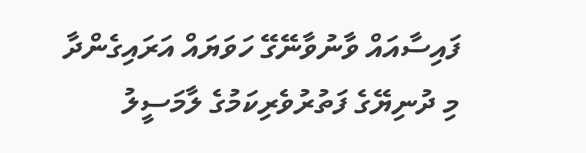ފައިސާއައް ވާނުވާނޭގޭ ހަވަޔައް އަރައިގެންދާ މި ދުނިޔޭގެ ފަތުރުވެރިކަމުގެ ލާމަސީލު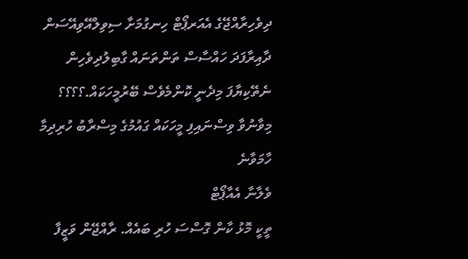ދިވެހިރާއްޖޭގެ އެއަރޕޯޓް ހިނގުމަށާ ސިވިލްއޭވިއޭސަން ދާއިރާފަދަ ހައްސާސް ތަންތަނައް ގާބިލުދިވެހިން ނެތޭކިޔާފަ މިދެނީ ކޮންމެވެސް ބޭރުމީހަކައް.؟؟؟؟ މިވާނުވާ ވިސްނައިފި މީހަކައް ގައުމުގެ މިސްރާބު ހުރިދިމާ ހާމަވާނެ
ވެލާނާ އެއާޕޯޓް
ތީކީ މޮޅު ކާން ގޮސްސަ ހުރި ބައެއް. ރާއްޖޭން ވަޒީފާ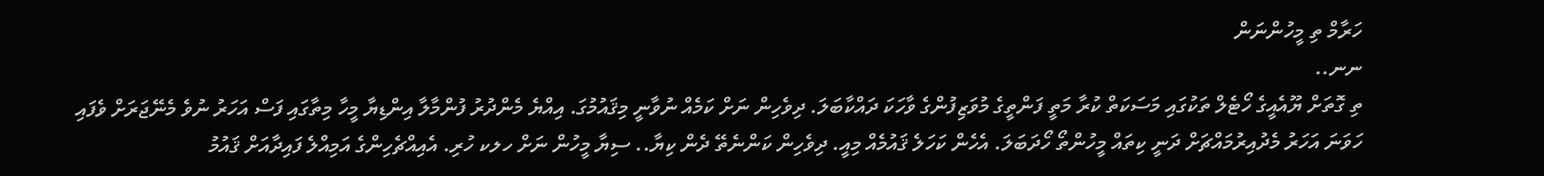ހަރާމް ތި މީހުންނަން
ނނ..
ތި ގޮތަށް ޔޫއެއީގެ ހޯޓެލް ތަކުގައި މަސަކަތް ކުރާ މަތީ ފަންތީގެ މުވަޒިފުންގެ ވާހަކަ ދައްކާބަލަ. ދިވެހިން ނަށް ކަމެއް ނުވާނީ މިޤައުމުގަ. އިއްޔެ މެންދުރު ފުންމާލާ އިންޑިޔާ މީހާ މިތާގައި ފަސް އަހަރު ނުވެ މެނޭޖަރަށް ވެފައި ހަވަނަ އަހަރު މެދުއިރުމައްޗަށް ދަނީ ކިތައް މީހުންތޯ ހޯދަބަލަ. އެހެން ކަހަލެ ޤައުމެއް މިއީ. ދިވެހިން ކަންނެތޭ ދެން ކިޔާ.. ސިޔާ މީހުން ނަށް ހލކ ހުރި. އެއިއްޗެހިންގެ އަމިއްލެ ފައިދާއަށް ޤައުމު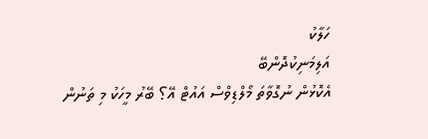ހަލާކު
އަލިމަނިކުދޮންބޭ
އެކޮޅުން ނުގޮވާތަ މޯލްޑިވްސް އައުޓް އޭ؟ ބޭރު މީހަކު މި ތަނުން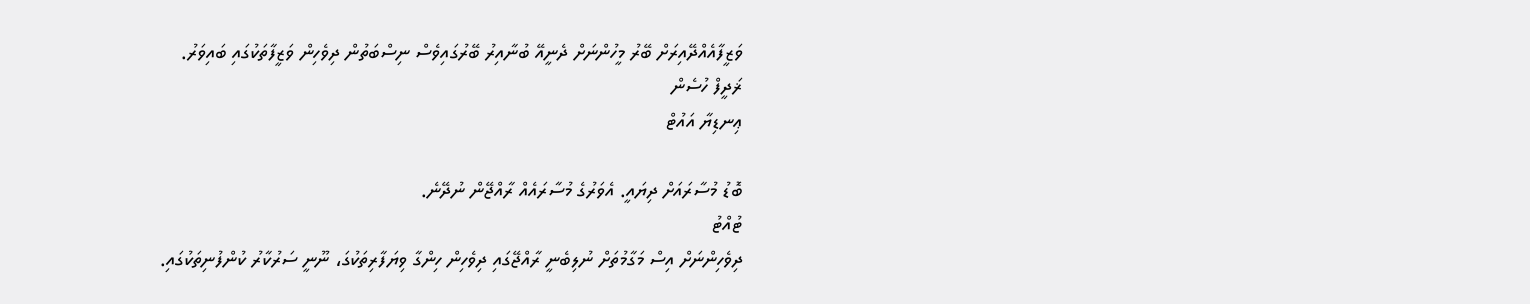ވަޒީފާއެއްދޭއިރަށް ބޭރު މީހުންނަށް ދެނީއޭ ބުނާއިރު ބޭރުގައިވެސް ނިސްބަތުން ދިވެހިން ވަޒީފާތަކުގައި ބައިވަރު.
ޜަދީފް ހުސެން
ޢިނޑިޔާ އައުޓް

ބޮޑު މުސާރައަށް ދިޔައީ. އެވަރުގެ މުސާރައެއް ރާއްޖޭން ނުދޭނެ.
ޓުއްޓު
ދިވެހިންނަށް އިސް މަގާމުތަށް ނުލިބެނީ ރާއްޖޭގައި ދިވެހިން ހިންގާ ވިޔަފާރިތަކުގަ، ނޫނީ ސަރުކާރު ކުންފުނިތަކުގައި.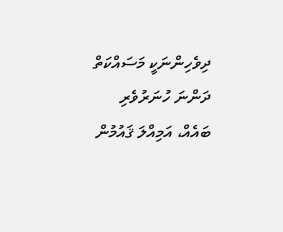ދިވެހިންނަކީ މަސައްކަތް ދަންނަ ހުނަރުވެރި ބައެއް، އަމިއްލަ ޤައުމުން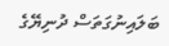ބަލައިނުގަތަސް ދުނިޔޭގެ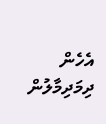އެހެން ދިމަދިމާލުން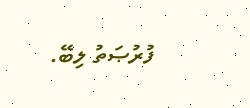ފުރުޞަތު ލިބޭ.